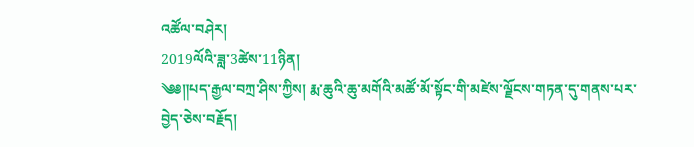འཚོལ་བཤེར།
2019ལོའི་ཟླ་3ཚེས་11ཉིན།
༄༅༎པད་རྒྱལ་བཀྲ་ཤིས་ཀྱིས། རྨ་ཆུའི་ཆུ་མགོའི་མཚོ་མོ་སྟོང་གི་མཛེས་ལྗོངས་གཏན་དུ་གནས་པར་བྱེད་ཅེས་བརྗོད།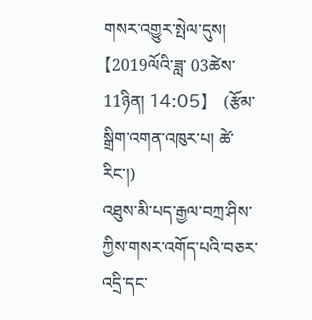གསར་འགྱུར་སྤེལ་དུས།  【2019ལོའི་ཟླ་ 03ཚེས་11ཉིན། 14:05】   (རྩོམ་སྒྲིག་འགན་འཁུར་པ། ཚེ་རིང་།)
འཐུས་མི་པད་རྒྱལ་བཀྲ་ཤིས་ཀྱིས་གསར་འགོད་པའི་བཅར་འདྲི་དང་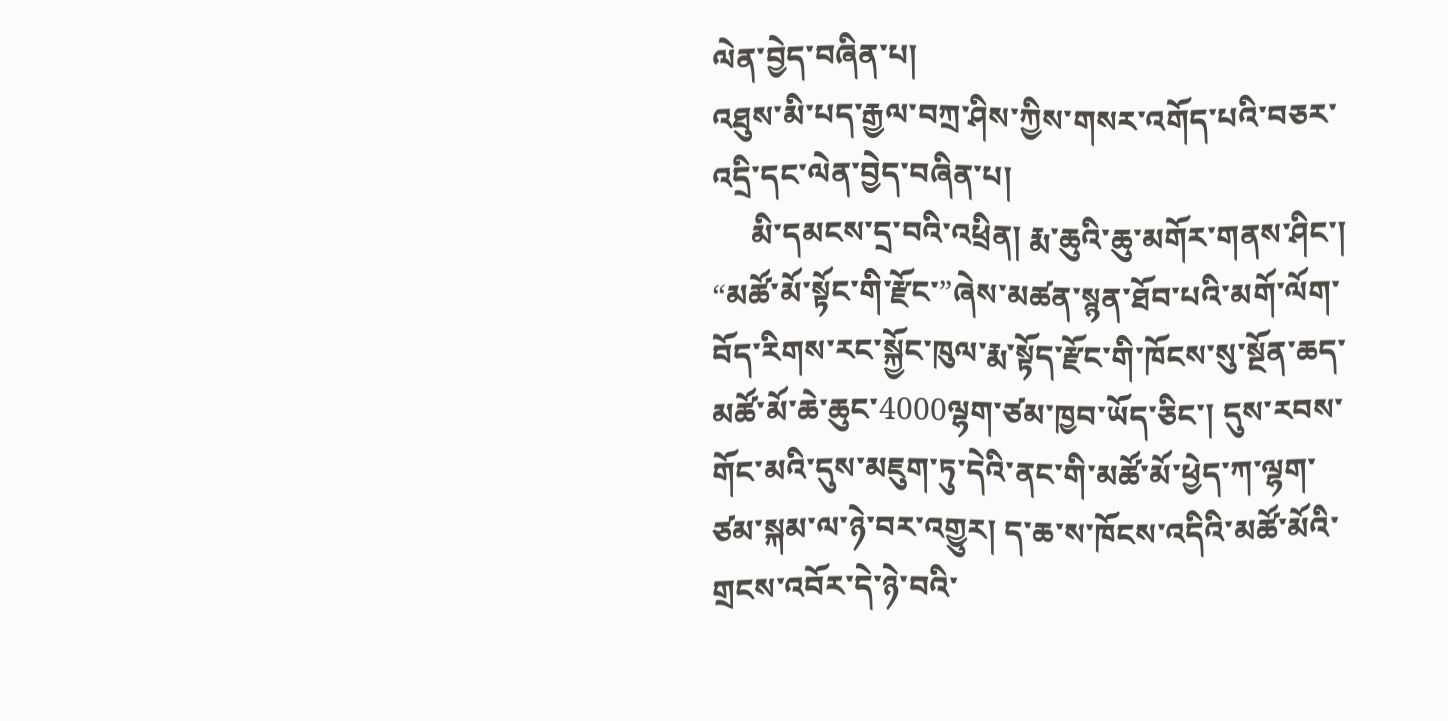ལེན་བྱེད་བཞིན་པ།
འཐུས་མི་པད་རྒྱལ་བཀྲ་ཤིས་ཀྱིས་གསར་འགོད་པའི་བཅར་འདྲི་དང་ལེན་བྱེད་བཞིན་པ།
     མི་དམངས་དྲ་བའི་འཕྲིན། རྨ་ཆུའི་ཆུ་མགོར་གནས་ཤིང་། “མཚོ་མོ་སྟོང་གི་རྫོང་”ཞེས་མཚན་སྙན་ཐོབ་པའི་མགོ་ལོག་བོད་རིགས་རང་སྐྱོང་ཁུལ་རྨ་སྟོད་རྫོང་གི་ཁོངས་སུ་སྔོན་ཆད་མཚོ་མོ་ཆེ་ཆུང་4000ལྷག་ཙམ་ཁྱབ་ཡོད་ཅིང་། དུས་རབས་གོང་མའི་དུས་མཇུག་ཏུ་དེའི་ནང་གི་མཚོ་མོ་ཕྱེད་ཀ་ལྷག་ཙམ་སྐམ་ལ་ཉེ་བར་འགྱུར། ད་ཆ་ས་ཁོངས་འདིའི་མཚོ་མོའི་གྲངས་འབོར་དེ་ཉེ་བའི་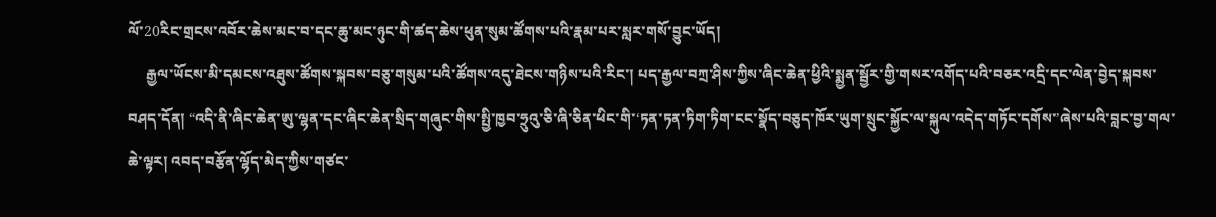ལོ་20རིང་གྲངས་འབོར་ཆེས་མང་བ་དང་ཆུ་མང་ཉུང་གི་ཚད་ཆེས་ཕུན་སུམ་ཚོགས་པའི་རྣམ་པར་སླར་གསོ་བྱུང་ཡོད།
     རྒྱལ་ཡོངས་མི་དམངས་འཐུས་ཚོགས་སྐབས་བཅུ་གསུམ་པའི་ཚོགས་འདུ་ཐེངས་གཉིས་པའི་རིང་། པད་རྒྱལ་བཀྲ་ཤིས་ཀྱིས་ཞིང་ཆེན་ཕྱིའི་སྨྱན་སྦྱོར་གྱི་གསར་འགོད་པའི་བཅར་འདྲི་དང་ལེན་བྱེད་སྐབས་བཤད་དོན། “འདི་ནི་ཞིང་ཆེན་ཨུ་ལྷན་དང་ཞིང་ཆེན་སྲིད་གཞུང་གིས་སྤྱི་ཁྱབ་ཧྲུའུ་ཅི་ཞི་ཅིན་ཕིང་གི་‘ཏན་ཏན་ཏིག་ཏིག་ངང་སྣོད་བཅུད་ཁོར་ཡུག་སྲུང་སྐྱོང་ལ་སྐུལ་འདེད་གཏོང་དགོས་’ཞེས་པའི་བླང་བྱ་གལ་ཆེ་ལྟར། འབད་བརྩོན་ལྷོད་མེད་ཀྱིས་གཙང་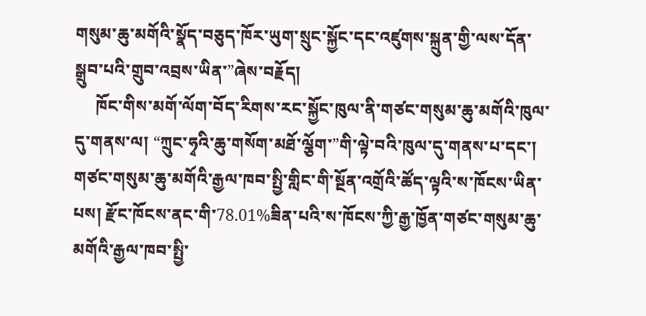གསུམ་ཆུ་མགོའི་སྣོད་བཅུད་ཁོར་ཡུག་སྲུང་སྐྱོང་དང་འཛུགས་སྐྲུན་གྱི་ལས་དོན་སྒྲུབ་པའི་གྲུབ་འབྲས་ཡིན་”ཞེས་བརྗོད།
     ཁོང་གིས་མགོ་ལོག་བོད་རིགས་རང་སྐྱོང་ཁུལ་ནི་གཙང་གསུམ་ཆུ་མགོའི་ཁུལ་དུ་གནས་ལ། “ཀྲུང་ཧྭའི་ཆུ་གསོག་མཐོ་ལྕོག་”གི་ལྟེ་བའི་ཁུལ་དུ་གནས་པ་དང་། གཙང་གསུམ་ཆུ་མགོའི་རྒྱལ་ཁབ་སྤྱི་གླིང་གི་སྔོན་འགྲོའི་ཚོད་ལྟའི་ས་ཁོངས་ཡིན་པས། རྫོང་ཁོངས་ནང་གི་78.01%ཟིན་པའི་ས་ཁོངས་ཀྱི་རྒྱ་ཁྱོན་གཙང་གསུམ་ཆུ་མགོའི་རྒྱལ་ཁབ་སྤྱི་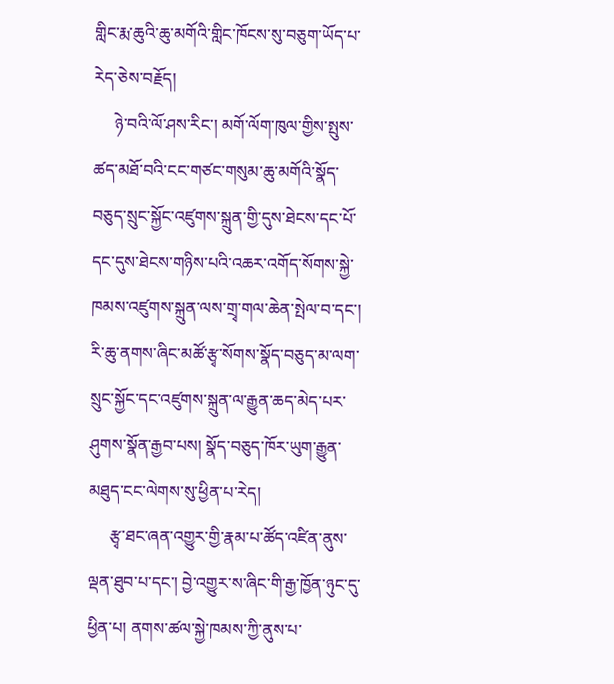གླིང་རྨ་ཆུའི་ཆུ་མགོའི་གླིང་ཁོངས་སུ་བཅུག་ཡོད་པ་རེད་ཅེས་བརྗོད།
     ཉེ་བའི་ལོ་ཤས་རིང་། མགོ་ལོག་ཁུལ་གྱིས་སྤུས་ཚད་མཐོ་བའི་ངང་གཙང་གསུམ་ཆུ་མགོའི་སྣོད་བཅུད་སྲུང་སྐྱོང་འཛུགས་སྐྲུན་གྱི་དུས་ཐེངས་དང་པོ་དང་དུས་ཐེངས་གཉིས་པའི་འཆར་འགོད་སོགས་སྐྱེ་ཁམས་འཛུགས་སྐྲུན་ལས་གྲྭ་གལ་ཆེན་སྤེལ་བ་དང་། རི་ཆུ་ནགས་ཞིང་མཚོ་རྩྭ་སོགས་སྣོད་བཅུད་མ་ལག་སྲུང་སྐྱོང་དང་འཛུགས་སྐྲུན་ལ་རྒྱུན་ཆད་མེད་པར་ཤུགས་སྣོན་རྒྱབ་པས། སྣོད་བཅུད་ཁོར་ཡུག་རྒྱུན་མཐུད་ངང་ལེགས་སུ་ཕྱིན་པ་རེད།
     རྩྭ་ཐང་ཞན་འགྱུར་གྱི་རྣམ་པ་ཚོད་འཛིན་ནུས་ལྡན་ཐུབ་པ་དང་། བྱེ་འགྱུར་ས་ཞིང་གི་རྒྱ་ཁྱོན་ཉུང་དུ་ཕྱིན་པ། ནགས་ཚལ་སྐྱེ་ཁམས་ཀྱི་ནུས་པ་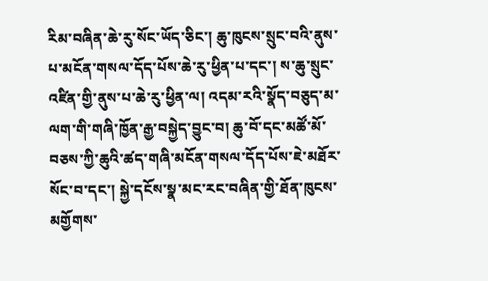རིམ་བཞིན་ཆེ་རུ་སོང་ཡོད་ཅིང་། ཆུ་ཁུངས་སྲུང་བའི་ནུས་པ་མངོན་གསལ་དོད་པོས་ཆེ་རུ་ཕྱིན་པ་དང་། ས་ཆུ་སྲུང་འཛིན་གྱི་ནུས་པ་ཆེ་རུ་ཕྱིན་ལ། འདམ་རའི་སྣོད་བཅུད་མ་ལག་གི་གཞི་ཁྱོན་རྒྱ་བསྐྱེད་བྱུང་བ། ཆུ་བོ་དང་མཚོ་མོ་བཅས་ཀྱི་ཆུའི་ཚད་གཞི་མངོན་གསལ་དོད་པོས་ཇེ་མཐོར་སོང་བ་དང་། སྐྱེ་དངོས་སྣ་མང་རང་བཞིན་གྱི་ཐོན་ཁུངས་མགྱོགས་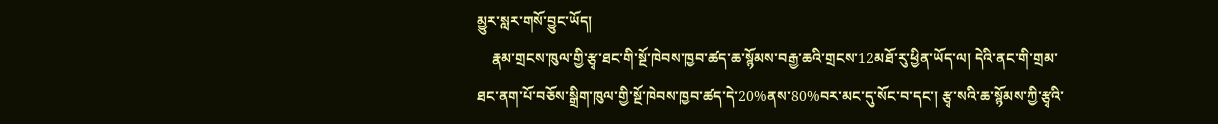མྱུར་སླར་གསོ་བྱུང་ཡོད།
    རྣམ་གྲངས་ཁུལ་གྱི་རྩྭ་ཐང་གི་སྔོ་ཁེབས་ཁྱབ་ཚད་ཆ་སྙོམས་བརྒྱ་ཆའི་གྲངས་12མཐོ་རུ་ཕྱིན་ཡོད་ལ། དེའི་ནང་གི་གྲམ་ཐང་ནག་པོ་བཅོས་སྒྲིག་ཁུལ་གྱི་སྔོ་ཁེབས་ཁྱབ་ཚད་དེ་20%ནས་80%བར་མང་དུ་སོང་བ་དང་། རྩྭ་སའི་ཆ་སྙོམས་ཀྱི་རྩྭའི་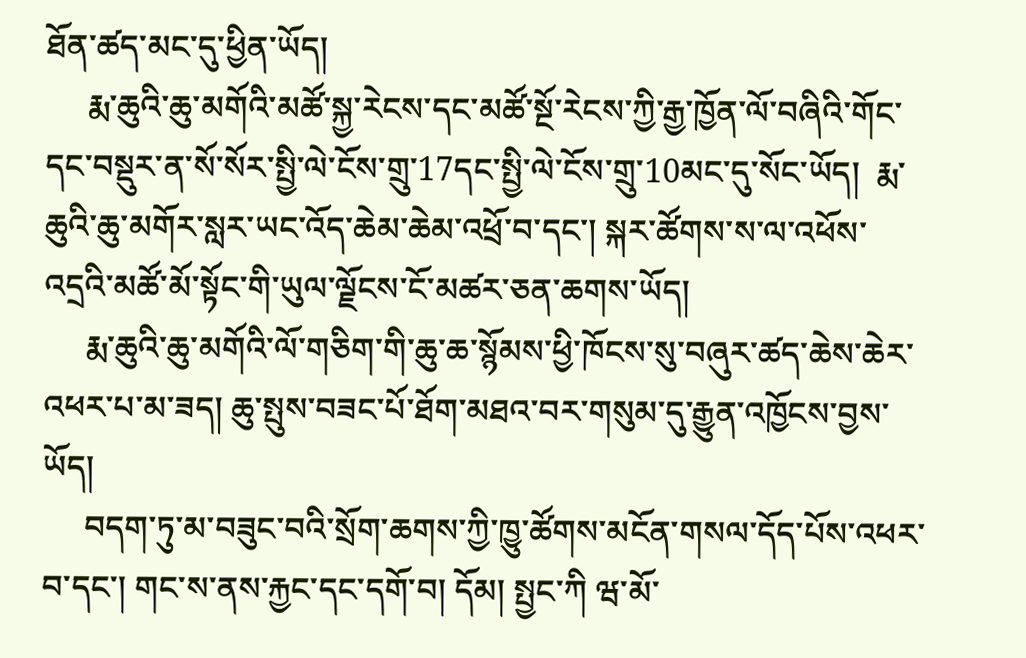ཐོན་ཚད་མང་དུ་ཕྱིན་ཡོད།
     རྨ་ཆུའི་ཆུ་མགོའི་མཚོ་སྐྱ་རེངས་དང་མཚོ་སྔོ་རེངས་ཀྱི་རྒྱ་ཁྱོན་ལོ་བཞིའི་གོང་དང་བསྡུར་ན་སོ་སོར་སྤྱི་ལེ་ངོས་གྲུ་17དང་སྤྱི་ལེ་ངོས་གྲུ་10མང་དུ་སོང་ཡོད།  རྨ་ཆུའི་ཆུ་མགོར་སླར་ཡང་འོད་ཆེམ་ཆེམ་འཕྲོ་བ་དང་། སྐར་ཚོགས་ས་ལ་འཕོས་འདྲའི་མཚོ་མོ་སྟོང་གི་ཡུལ་ལྗོངས་ངོ་མཚར་ཅན་ཆགས་ཡོད།
     རྨ་ཆུའི་ཆུ་མགོའི་ལོ་གཅིག་གི་ཆུ་ཆ་སྙོམས་ཕྱི་ཁོངས་སུ་བཞུར་ཚད་ཆེས་ཆེར་འཕར་པ་མ་ཟད། ཆུ་སྤུས་བཟང་པོ་ཐོག་མཐའ་བར་གསུམ་དུ་རྒྱུན་འཁྱོངས་བྱས་ཡོད།
     བདག་ཏུ་མ་བཟུང་བའི་སྲོག་ཆགས་ཀྱི་ཁྱུ་ཚོགས་མངོན་གསལ་དོད་པོས་འཕར་བ་དང་། གང་ས་ནས་རྐྱང་དང་དགོ་བ། དོམ། སྤྱང་ཀི ཝ་མོ་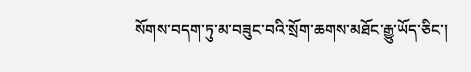སོགས་བདག་ཏུ་མ་བཟུང་བའི་སྲོག་ཆགས་མཐོང་རྒྱུ་ཡོད་ཅིང་།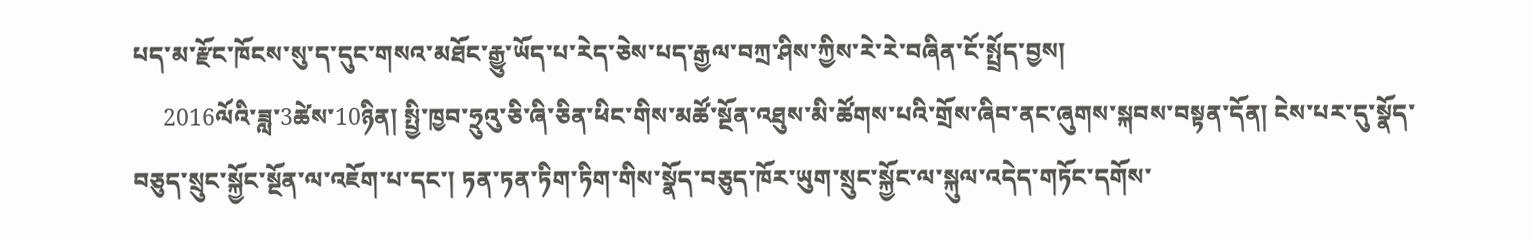པད་མ་རྫོང་ཁོངས་སུ་ད་དུང་གསའ་མཐོང་རྒྱུ་ཡོད་པ་རེད་ཅེས་པད་རྒྱལ་བཀྲ་ཤིས་ཀྱིས་རེ་རེ་བཞིན་ངོ་སྤྲོད་བྱས།
     2016ལོའི་ཟླ་3ཚེས་10ཉིན། སྤྱི་ཁྱབ་ཧྲུའུ་ཅི་ཞི་ཅིན་ཕིང་གིས་མཚོ་སྔོན་འཐུས་མི་ཚོགས་པའི་གྲོས་ཞིབ་ནང་ཞུགས་སྐབས་བསྟན་དོན། ངེས་པར་དུ་སྣོད་བཅུད་སྲུང་སྐྱོང་སྔོན་ལ་འཇོག་པ་དང་། ཏན་ཏན་ཏིག་ཏིག་གིས་སྣོད་བཅུད་ཁོར་ཡུག་སྲུང་སྐྱོང་ལ་སྐུལ་འདེད་གཏོང་དགོས་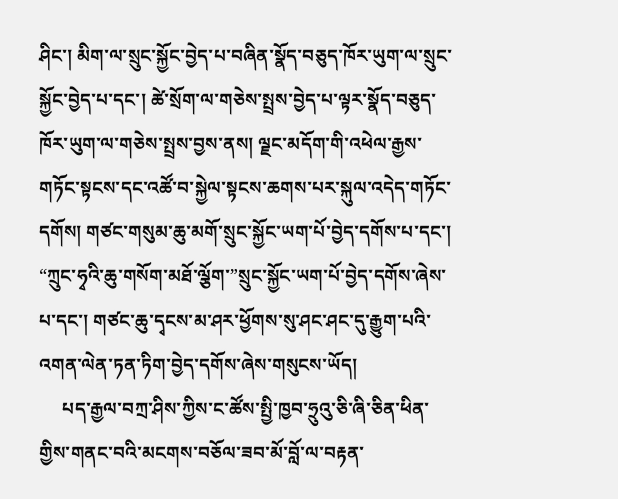ཤིང་། མིག་ལ་སྲུང་སྐྱོང་བྱེད་པ་བཞིན་སྣོད་བཅུད་ཁོར་ཡུག་ལ་སྲུང་སྐྱོང་བྱེད་པ་དང་། ཚེ་སྲོག་ལ་གཅེས་སྤྲས་བྱེད་པ་ལྟར་སྣོད་བཅུད་ཁོར་ཡུག་ལ་གཅེས་སྤྲས་བྱས་ནས། ལྗང་མདོག་གི་འཕེལ་རྒྱས་གཏོང་སྟངས་དང་འཚོ་བ་སྐྱེལ་སྟངས་ཆགས་པར་སྐུལ་འདེད་གཏོང་དགོས། གཙང་གསུམ་ཆུ་མགོ་སྲུང་སྐྱོང་ཡག་པོ་བྱེད་དགོས་པ་དང་། “ཀྲུང་ཧྭའི་ཆུ་གསོག་མཐོ་ལྕོག་”སྲུང་སྐྱོང་ཡག་པོ་བྱེད་དགོས་ཞེས་པ་དང་། གཙང་ཆུ་དྭངས་མ་ཤར་ཕྱོགས་སུ་ཤང་ཤང་དུ་རྒྱུག་པའི་འགན་ལེན་ཏན་ཏིག་བྱེད་དགོས་ཞེས་གསུངས་ཡོད།
     པད་རྒྱལ་བཀྲ་ཤིས་ཀྱིས་ང་ཚོས་སྤྱི་ཁྱབ་ཧྲུའུ་ཅི་ཞི་ཅིན་ཕིན་གྱིས་གནང་བའི་མངགས་བཅོལ་ཟབ་མོ་བློ་ལ་བརྟན་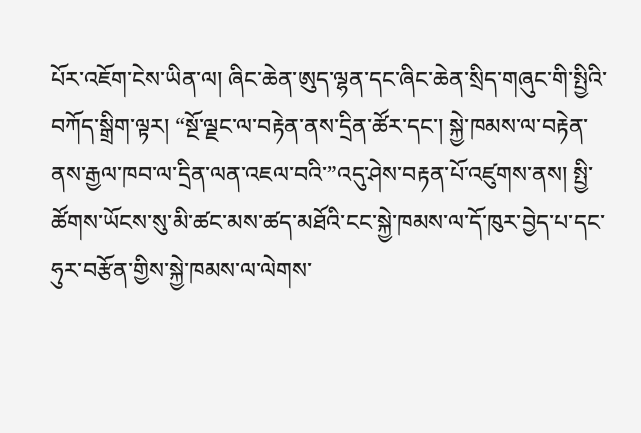པོར་འཇོག་ངེས་ཡིན་ལ། ཞིང་ཆེན་ཨུད་ལྷན་དང་ཞིང་ཆེན་སྲིད་གཞུང་གི་སྤྱིའི་བཀོད་སྒྲིག་ལྟར། “སྔོ་ལྗང་ལ་བརྟེན་ནས་དྲིན་ཚོར་དང་། སྐྱེ་ཁམས་ལ་བརྟེན་ནས་རྒྱལ་ཁབ་ལ་དྲིན་ལན་འཇལ་བའི་”འདུ་ཤེས་བརྟན་པོ་འཛུགས་ནས། སྤྱི་ཚོགས་ཡོངས་སུ་མི་ཚང་མས་ཚད་མཐོའི་ངང་སྐྱེ་ཁམས་ལ་དོ་ཁུར་བྱེད་པ་དང་ཧུར་བརྩོན་གྱིས་སྐྱེ་ཁམས་ལ་ལེགས་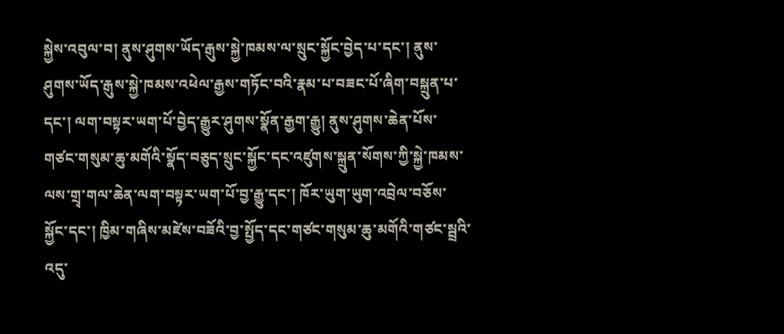སྐྱེས་འབུལ་བ། ནུས་ཤུགས་ཡོད་རྒུས་སྐྱེ་ཁམས་ལ་སྲུང་སྐྱོང་བྱེད་པ་དང་། ནུས་ཤུགས་ཡོད་རྒུས་སྐྱེ་ཁམས་འཕེལ་རྒྱས་གཏོང་བའི་རྣམ་པ་བཟང་པོ་ཞིག་བསྐྲུན་པ་དང་། ལག་བསྟར་ཡག་པོ་བྱེད་རྒྱུར་ཤུགས་སྣོན་རྒྱག་རྒྱུ། ནུས་ཤུགས་ཆེན་པོས་གཙང་གསུམ་ཆུ་མགོའི་སྣོད་བཅུད་སྲུང་སྐྱོང་དང་འཛུགས་སྐྲུན་སོགས་ཀྱི་སྐྱེ་ཁམས་ལས་གྲྭ་གལ་ཆེན་ལག་བསྟར་ཡག་པོ་བྱ་རྒྱུ་དང་། ཁོར་ཡུག་ཡུག་འབྲེལ་བཅོས་སྐྱོང་དང་། ཁྱིམ་གཞིས་མཛེས་བཟོའི་བྱ་སྤྱོད་དང་གཙང་གསུམ་ཆུ་མགོའི་གཙང་སྦྲའི་འདུ་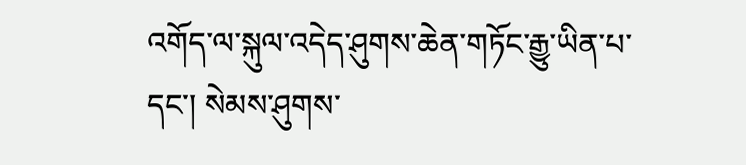འགོད་ལ་སྐུལ་འདེད་ཤུགས་ཆེན་གཏོང་རྒྱུ་ཡིན་པ་དང་། སེམས་ཤུགས་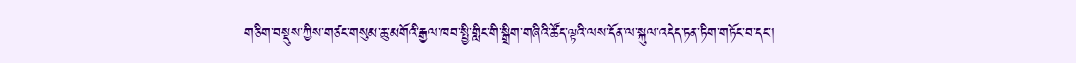གཅིག་བསྡུས་ཀྱིས་གཙང་གསུམ་ཆུ་མགོའི་རྒྱལ་ཁབ་སྤྱི་གླིང་གི་སྒྲིག་གཞིའི་ཚོད་ལྟའི་ལས་དོན་ལ་སྐུལ་འདེད་ཏན་ཏིག་གཏོང་བ་དང་།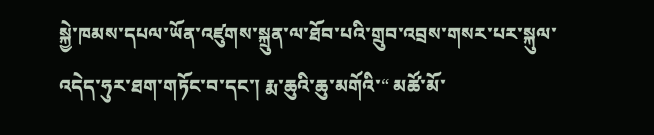སྐྱེ་ཁམས་དཔལ་ཡོན་འཛུགས་སྐྲུན་ལ་ཐོབ་པའི་གྲུབ་འབྲས་གསར་པར་སྐུལ་འདེད་ཧུར་ཐག་གཏོང་བ་དང་། རྨ་ཆུའི་ཆུ་མགོའི་“ མཚོ་མོ་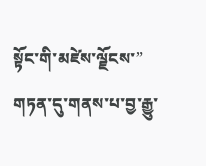སྟོང་གི་མཛེས་ལྗོངས་” གཏན་དུ་གནས་པ་བྱ་རྒྱུ་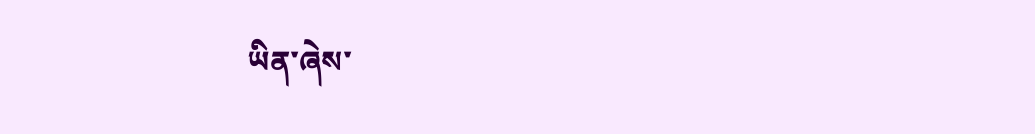ཡིན་ཞེས་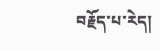བརྗོད་པ་རེད།